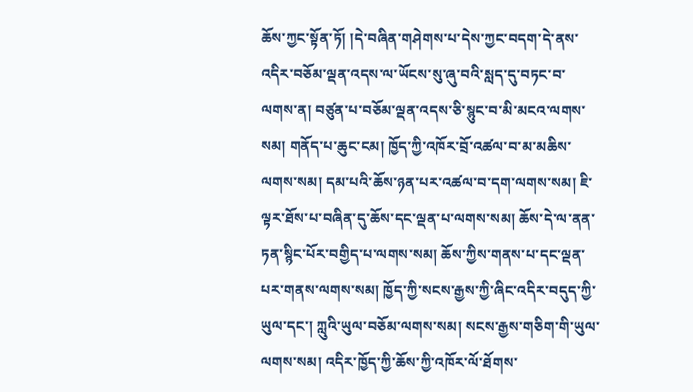ཆོས་ཀྱང་སྟོན་ཏོ། །དེ་བཞིན་གཤེགས་པ་དེས་ཀྱང་བདག་དེ་ནས་འདིར་བཅོམ་ལྡན་འདས་ལ་ཡོངས་སུ་ཞུ་བའི་སླད་དུ་བཏང་བ་ལགས་ན། བཙུན་པ་བཅོམ་ལྡན་འདས་ཅི་སྙུང་བ་མི་མངའ་ལགས་སམ། གནོད་པ་ཆུང་ངམ། ཁྱོད་ཀྱི་འཁོར་བྲོ་འཚལ་བ་མ་མཆིས་ལགས་སམ། དམ་པའི་ཆོས་ཉན་པར་འཚལ་བ་དག་ལགས་སམ། ཇི་ལྟར་ཐོས་པ་བཞིན་དུ་ཆོས་དང་ལྡན་པ་ལགས་སམ། ཆོས་དེ་ལ་ནན་ཏན་སྙིང་པོར་བགྱིད་པ་ལགས་སམ། ཆོས་ཀྱིས་གནས་པ་དང་ལྡན་པར་གནས་ལགས་སམ། ཁྱོད་ཀྱི་སངས་རྒྱས་ཀྱི་ཞིང་འདིར་བདུད་ཀྱི་ཡུལ་དང་། ཀླུའི་ཡུལ་བཅོམ་ལགས་སམ། སངས་རྒྱས་གཅིག་གི་ཡུལ་ལགས་སམ། འདིར་ཁྱོད་ཀྱི་ཆོས་ཀྱི་འཁོར་ལོ་ཐོགས་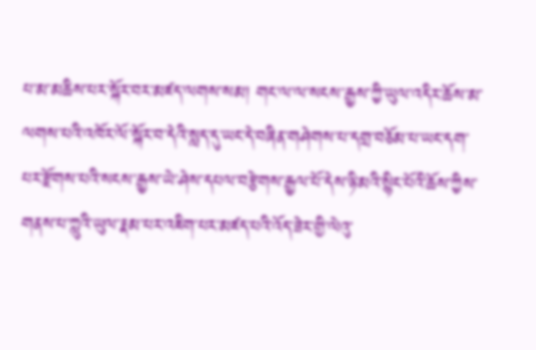པ་མ་མཆིས་པར་སྐོར་བར་མཛད་ལགས་སམ། གང་ལ་ལ་སངས་རྒྱས་ཀྱི་ཡུལ་འདིར་ཆོས་མ་ལགས་པའི་འཁོར་ལོ་སྐོར་བ་དེའི་སླད་དུ་ཡང་དེ་བཞིན་གཤེགས་པ་དགྲ་བཅོམ་པ་ཡང་དག་པར་རྫོགས་པའི་སངས་རྒྱས་ཡེ་ཤེས་དཔལ་བརྩེགས་རྒྱལ་པོ་དེས་ཉི་མའི་སྙིང་པོའི་ཆོས་ཀྱིས་གནས་པ་ཀླུའི་ཡུལ་རྣམ་པར་འཇིག་པར་མཛད་པའི་འོད་ཟེར་གྱི་ལེའུ་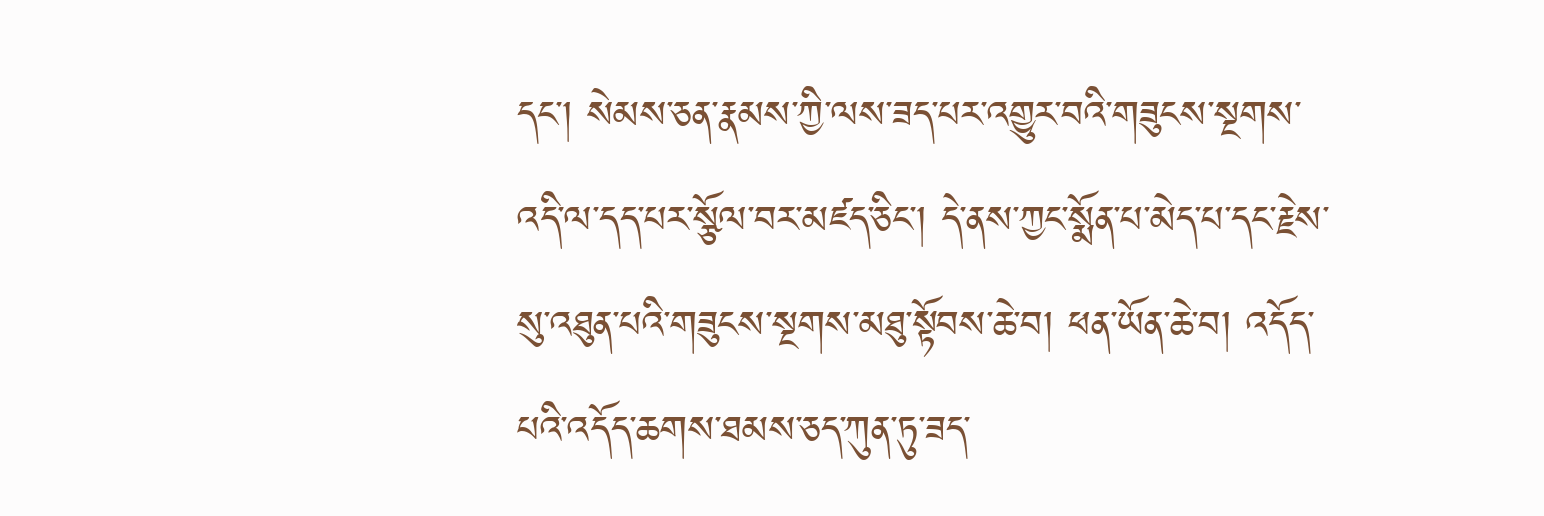དང་། སེམས་ཅན་རྣམས་ཀྱི་ལས་ཟད་པར་འགྱུར་བའི་གཟུངས་སྔགས་འདི་ལ་དད་པར་སྩོལ་བར་མཛད་ཅིང་། དེ་ནས་ཀྱང་སྨོན་པ་མེད་པ་དང་རྗེས་སུ་འཐུན་པའི་གཟུངས་སྔགས་མཐུ་སྟོབས་ཆེ་བ། ཕན་ཡོན་ཆེ་བ། འདོད་པའི་འདོད་ཆགས་ཐམས་ཅད་ཀུན་ཏུ་ཟད་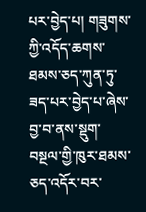པར་བྱེད་པ། གཟུགས་ཀྱི་འདོད་ཆགས་ཐམས་ཅད་ཀུན་ཏུ་ཟད་པར་བྱེད་པ་ཞེས་བྱ་བ་ནས་སྡུག་བསྔལ་གྱི་ཁུར་ཐམས་ཅད་འདོར་བར་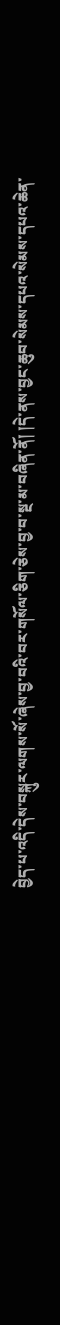བྱེད་པ་འདི་དེས་བསྐུར་ལགས་སོ་ཞེས་བྱ་བའི་བར་གསོལ་ཅིག་ཅེས་བྱ་བ་སྔ་མ་བཞིན་ནོ། །དེ་ནས་བྱང་ཆུབ་སེམས་དཔའ་སེམས་དཔའ་ཆེན་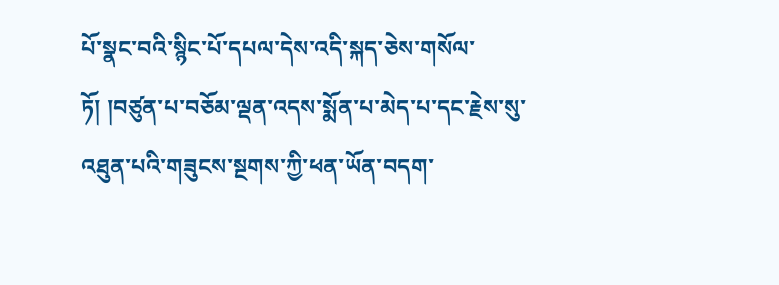པོ་སྣང་བའི་སྙིང་པོ་དཔལ་དེས་འདི་སྐད་ཅེས་གསོལ་ཏོ། །བཙུན་པ་བཅོམ་ལྡན་འདས་སྨོན་པ་མེད་པ་དང་རྗེས་སུ་འཐུན་པའི་གཟུངས་སྔགས་ཀྱི་ཕན་ཡོན་བདག་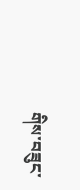གིས་བཟུང་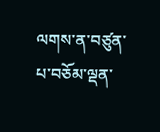ལགས་ན་བཙུན་པ་བཅོམ་ལྡན་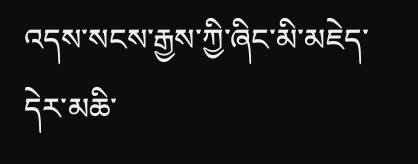འདས་སངས་རྒྱས་ཀྱི་ཞིང་མི་མཇེད་དེར་མཆི་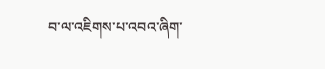བ་ལ་འཇིགས་པ་འབའ་ཞིག་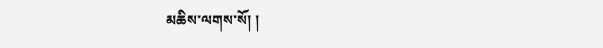མཆིས་ལགས་སོ། །